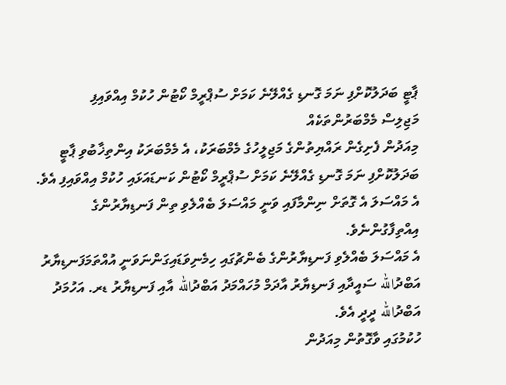ޕާޓީ ބަދަލުކޮށްފި ނަމަ ގޮނޑި ގެއްލޭނެ ކަމަށް ސުޕްރީމް ކޯޓުން ހުކުމް އިއްވައިފި
މަޖިލިސް މެމްބަރުންތަކެއް
މިއަދުން ފެށިގެން ރައްޔިތުންގެ މަޖިލީހުގެ މެމްބަރަކު، އެ މެމްބަރަކު އިންތިޚާބުވި ޕާޓީ ބަދަލުކޮށްފި ނަމަ ގޮނޑި ގެއްލޭނެ ކަމަށް ސުޕްރީމް ކޯޓުން ކަނޑައަޅައި ހުކުމް އިއްވައިފި އެވެ.
އެ މައްސަލަ އެ ގޮތަށް ނިންމާފައި ވަނީ މައްސަލަ ބެއްލެވި ތިން ފަނޑިޔާރުންގެ އިއްތިފާގުންނެވެ.
އެ މައްސަލަ ބެއްލެވި ފަނޑިޔާރުންގެ ބެންޗުގައި ހިމެނިވަޑައިގަންނަވަނީ އުއްތަމަފަނޑިޔާރު އަބްދުالله ސައީދާއި ފަނޑިޔާރު އާދަމް މުހައްމަދު އަބްދުالله އާއި ފަނޑިޔާރު ޑރ. އަހުމަދު އަބްދުالله ދީދީ އެވެ.
ހުކުމުގައި ވާގޮތުން މިއަދުން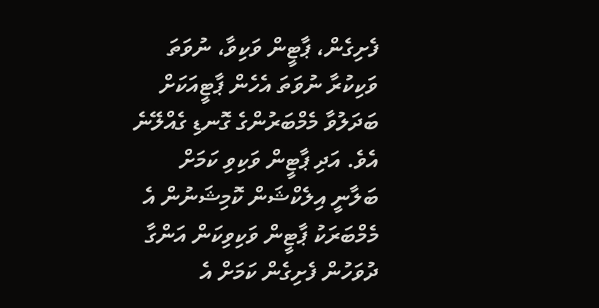ފެށިގެން، ޕާޓީން ވަކިވާ، ނުވަތަ ވަކިކުރާ ނުވަތަ އެހެން ޕާޓީއަކަށް ބަދަލުވާ މެމްބަރުންގެ ގޮނޑި ގެއްލޭނެ އެވެ. އަދި ޕާޓީން ވަކިވި ކަމަށް ބަލާނީ އިލެކްޝަން ކޮމިޝަނުން އެ މެމްބަރަކު ޕާޓީން ވަކިވިކަން އަންގާ ދުވަހުން ފެށިގެން ކަމަށް އެ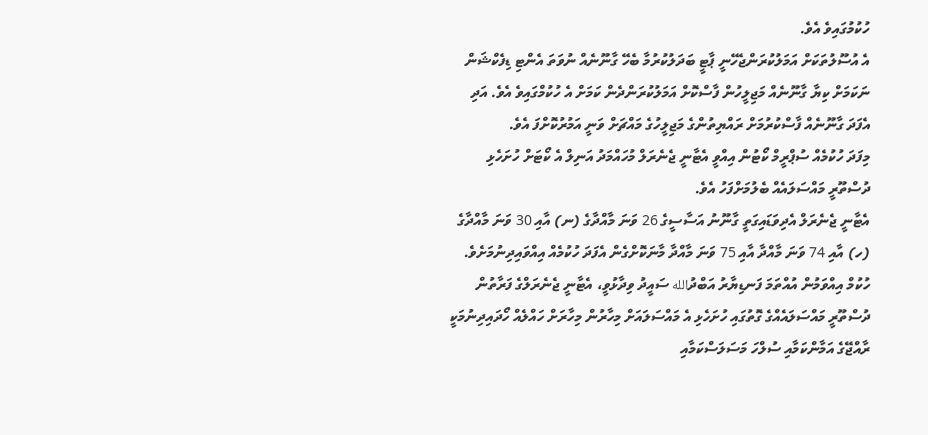ހުކުމުގައިވެ އެވެ.
އެ އުސޫލުތަކަށް އަމަލުކުރަންޖެހޭނީ ޕާޓީ ބަދަލުކުރުމާ ބެހޭ ގާނޫނެއް ނުވަތަ އެންޓި ޑިފެކްޝަން ނަކަމަށް ކިޔާ ގާނޫނެއް މަޖިލީހުން ފާސްކޮށް އަމަލުކުރަންދެން ކަމަށް އެ ހުކުމްގައިވެ އެވެ. އަދި އެފަދަ ގާނޫނެއް ފާސްކުރުމަށް ރައްޔިތުންގެ މަޖިލީހުގެ މައްޗަށް ވަނީ އަމުރުކޮށްފަ އެވެ.
މިފަދަ ހުކުމެއް ސުޕްރީމް ކޯޓުން އިއްވީ އެޓާނީ ޖެނެރަލް މުހައްމަދު އަނިލް އެ ކޯޓަށް ހުށަހެޅި ދުސްތޫރީ މައްސަލައެއް ބެލުމަށްފަހު އެވެ.
އެޓާނީ ޖެނެރަލް އެދިވަޑައިގަތީ ގާނޫނު އަސާސީގެ 26 ވަނަ މާއްދާގެ (ނ) އާއި 30 ވަނަ މާއްދާގެ (ހ) އާއި 74 ވަނަ މާއްދާ އާއި 75 ވަނަ މާއްދާ މާނަކޮށްގެން އެފަދަ ހުކުމެއް އިއްވައިދިނުމަށެވެ.
ހުކުމް އިއްވަމުން އުއްތަމަ ފަނޑިޔާރު އަބްދުالله ސައީދު ވިދާޅުވީ، އެޓާނީ ޖެނެރަލްގެ ފަރާތުން ދުސްތޫރީ މައްސަލައެއްގެ ގޮތުގައި ހުށަހެޅި އެ މައްސަލައަށް މިހާރުން މިހާރަށް ހައްލެއް ހޯދައިދިނުމަކީ ރާއްޖޭގެ އަމާންކަމާއި ސުލްހަ މަސަލަސްކަމާއި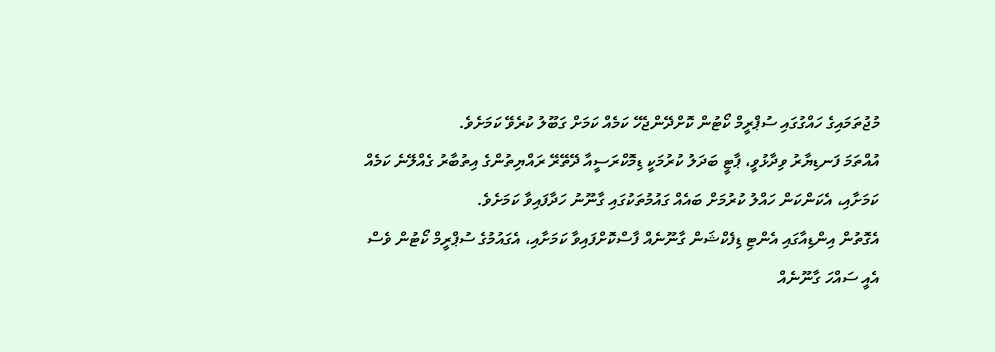މުޖުތަމައިގެ ހައްގުގައި ސުޕްރީމް ކޯޓުން ކޮށްދޭންޖެހޭ ކަމެއް ކަމަށް ގަބޫލު ކުރެވޭ ކަމަށެވެ.
އުއްތަމަ ފަނޑިޔާރު ވިދާޅުވީ، ޕާޓީ ބަދަލު ކުރުމަކީ ޑިމޮކްރަސީއާ ދޭތޭރޭ ރައްޔިތުންގެ އިތުބާރު ގެއްލޭނެ ކަމެއް ކަމަށާއި، އެކަންކަން ހައްލު ކުރުމަށް ބައެއް ގައުމުތަކުގައި ގާނޫނު ހަދާފައިވާ ކަމަށެވެ.
އެގޮތުން އިންޑިއާގައި އެންޓި ޑިފެކްޝަން ގާނޫނެއް ފާސްކޮށްފައިވާ ކަމަށާއި، އެގައުމުގެ ސުޕްރީމް ކޯޓުން ވެސް އެއީ ސައްހަ ގާނޫނެއް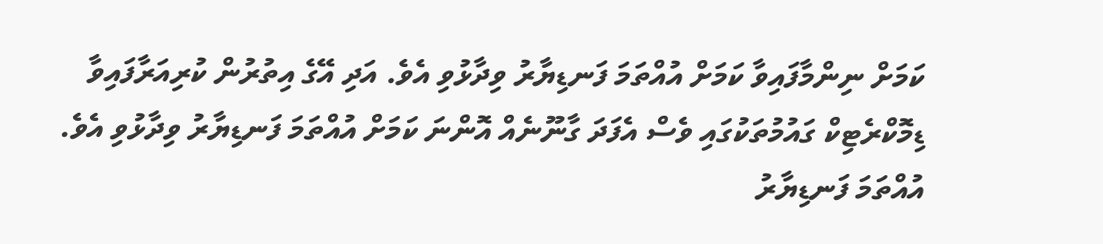ކަމަށް ނިންމާފައިވާ ކަމަށް އުއްތަމަ ފަނޑިޔާރު ވިދާޅުވި އެވެ. އަދި އޭގެ އިތުރުން ކުރިއަރާފައިވާ ޑިމޮކްރެޓިކް ގައުމުތަކުގައި ވެސް އެފަދަ ގާނޫނެއް އޮންނަ ކަމަށް އުއްތަމަ ފަނޑިޔާރު ވިދާޅުވި އެވެ.
އުއްތަމަ ފަނޑިޔާރު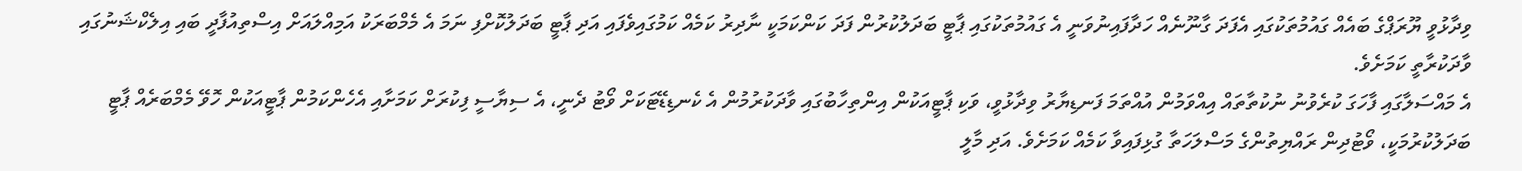ވިދާޅުވީ ޔޫރަޕްގެ ބައެއް ގައުމުތަކުގައި އެފަދަ ގާނޫނެއް ހަދާފައިނުވަނީ އެ ގައުމުތަކުގައި ޕާޓީ ބަދަލުކުރުން ފަދަ ކަންކަމަކީ ނާދިރު ކަމެއް ކަމުގައިވެފައި އަދި ޕާޓީ ބަދަލުކޮށްފި ނަމަ އެ މެމްބަރަކު އަމިއްލައަށް އިސްތިއުފާދީ ބައި އިލެކްޝަނުގައި ވާދަކުރާތީ ކަމަށެވެ.
އެ މައްސަލާގައި ފާހަގަ ކުރެވުނު ނުކުތާތައް އިއްވަމުން އުއްތަމަ ފަނޑިޔާރު ވިދާޅުވީ، ވަކި ޕާޓީއަކުން އިންތިހާބުގައި ވާދަކުރުމުން އެ ކެނޑިޑޭޓަކަށް ވޯޓު ދެނީ، އެ ސިޔާސީ ފިކުރަށް ކަމަށާއި އެހެންކަމުން ޕާޓީއަކުން ހޮވޭ މެމްބަރެއް ޕާޓީ ބަދަލުކުރުމަކީ، ވޯޓުދިން ރައްޔިތުންގެ މަސްލަހަތާ ގުޅިފައިވާ ކަމެއް ކަމަށެވެ. އަދި މާލީ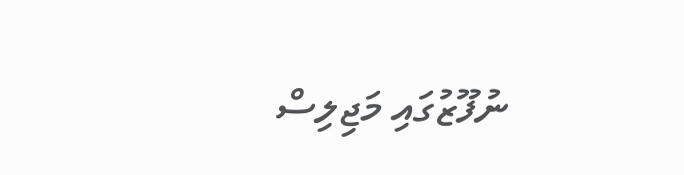ނުފޫޒުގައި މަޖިލިސް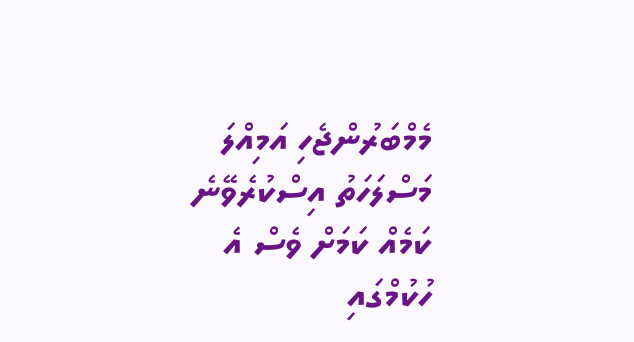މެމްބަރުންޖެހި އަމިއްލަ މަސްލަހަތު އިސްކުރެވޭނެ ކަމެއް ކަމަށް ވެސް އެ ހުކުމްގައި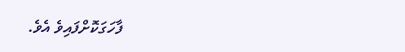ފާހަގަކޮށްފައިވެ އެވެ.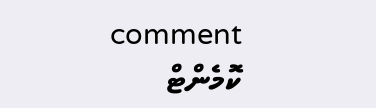comment ކޮމެންޓް